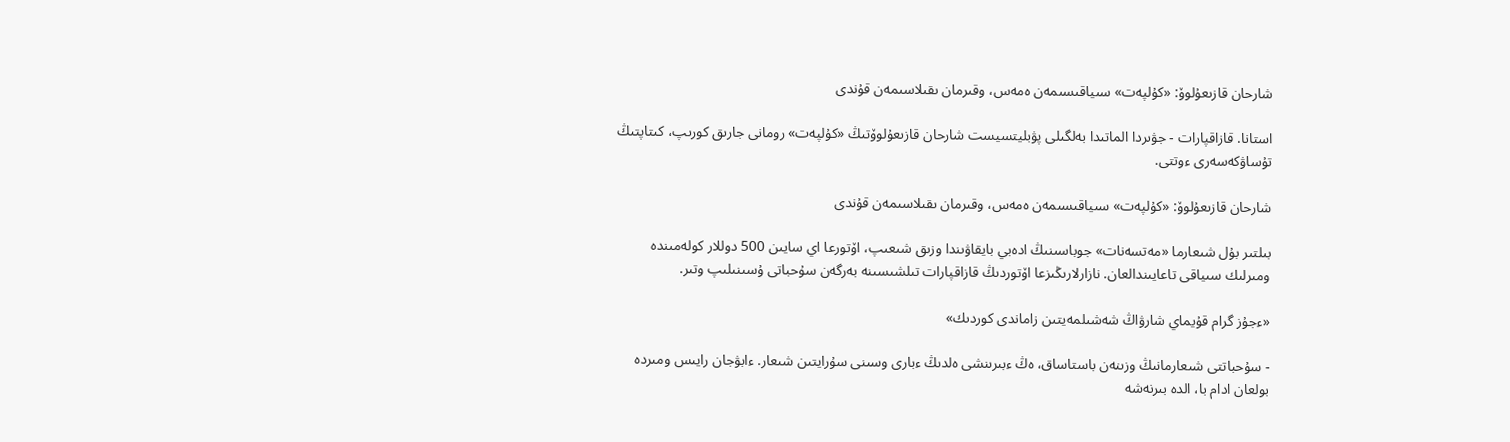شارحان قازىعۇلوۆ: «كۇلپەت» سىياقىسىمەن ەمەس، وقىرمان ىقىلاسىمەن قۇندى

استانا. قازاقپارات - جۋىردا الماتىدا بەلگىلى پۋبليتسيست شارحان قازىعۇلوۆتىڭ «كۇلپەت» رومانى جارىق كورىپ، كىتاپتىڭ تۇساۋكەسەرى ءوتتى.

شارحان قازىعۇلوۆ: «كۇلپەت» سىياقىسىمەن ەمەس، وقىرمان ىقىلاسىمەن قۇندى

بىلتىر بۇل شىعارما «مەتسەنات» جوباسىنىڭ ادەبي بايقاۋىندا وزىق شىعىپ، اۆتورعا اي سايىن 500 دوللار كولەمىندە ومىرلىك سىياقى تاعايىندالعان. نازارلارىڭىزعا اۆتوردىڭ قازاقپارات تىلشىسىنە بەرگەن سۇحباتى ۇسىنىلىپ وتىر.

«ءجۇز گرام قۇيماي شارۋاڭ شەشىلمەيتىن زاماندى كوردىك»

- سۇحباتتى شىعارمانىڭ وزىنەن باستاساق، ەڭ ءبىرىنشى ەلدىڭ ءبارى وسىنى سۇرايتىن شىعار. ءابۋجان رايىس ومىردە بولعان ادام با، الدە بىرنەشە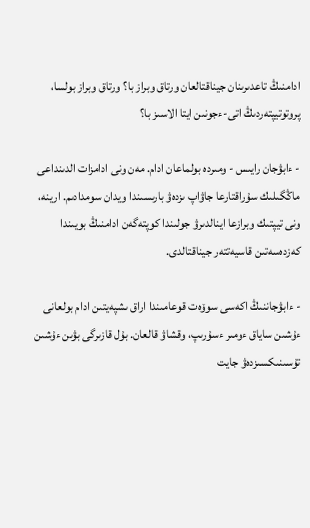ادامنىڭ تاعدىرىنان جيناقتالعان ورتاق وبراز با؟ ورتاق وبراز بولسا، پروتوتيپتەردىڭ اتى-ءجونىن ايتا الاسىز با؟

- ءابۋجان رايىس - ومىردە بولماعان ادام. مەن ونى ادامزات الدىنداعى ماڭگىلىك سۇراقتارعا جاۋاپ ىزدەۋ بارىسىندا ويدان سومدادىم. ارينە، ونى تيپتىك وبرازعا اينالدىرۋ جولىندا كوپتەگەن ادامنىڭ بويىندا كەزدەسەتىن قاسيەتتەر جيناقتالدى.

- ءابۋجاننىڭ اكەسى سوۆەت قوعامىندا اراق ىشپەيتىن ادام بولعانى ءۇشىن ساياق ءومىر ءسۇرىپ، وقشاۋ قالعان. بۇل قازىرگى بۋىن ءۇشىن تۇسىنىكسىزدەۋ جايت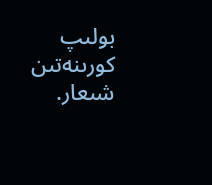بولىپ كورىنەتىن شىعار.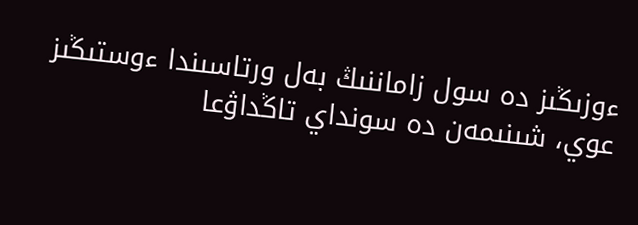ءوزىڭىز دە سول زاماننىڭ بەل ورتاسىندا ءوستىڭىز عوي، شىنىمەن دە سونداي تاڭداۋعا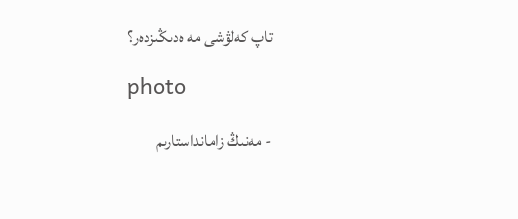تاپ كەلۋشى مە ەدىڭىزدەر؟

photo

- مەنىڭ زامانداستارىم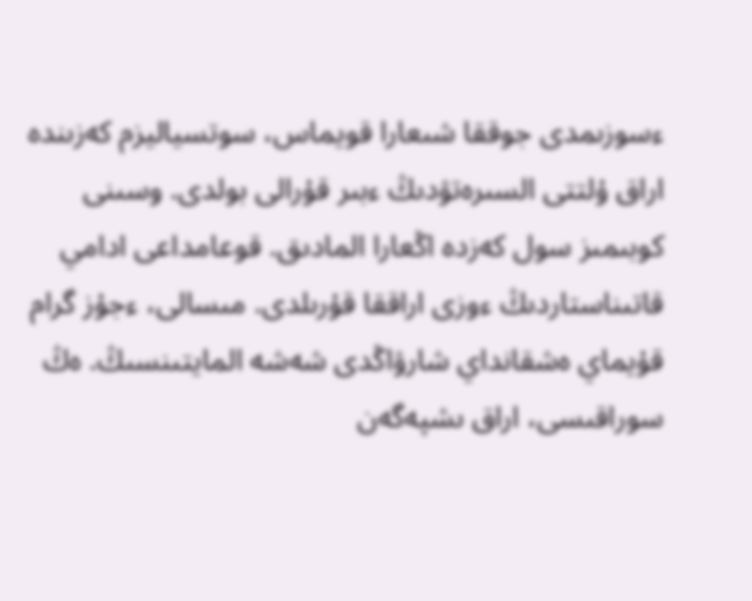ءسوزىمدى جوققا شىعارا قويماس، سوتسياليزم كەزىندە اراق ۇلتتى السىرەتۋدىڭ ءبىر قۇرالى بولدى. وسىنى كوبىمىز سول كەزدە اڭعارا المادىق. قوعامداعى ادامي قاتىناستاردىڭ ءوزى اراققا قۇرىلدى. مىسالى، ءجۇز گرام قۇيماي ەشقانداي شارۋاڭدى شەشە المايتىنسىڭ. ەڭ سوراقىسى، اراق ىشپەگەن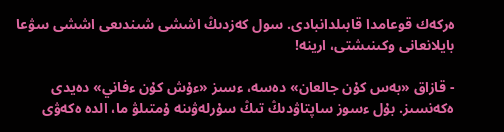ەركەك قوعامدا قابىلدانبادى. سول كەزدىڭ اششى شىندىعى اششى سۋعا بايلانعانى وكىنىشتى، ارينە!

- قازاق «بەس كۇن جالعان» دەسە، ءسىز «ءۇش كۇن ءفاني» دەيدى ەكەنسىز. بۇل ءسوز ساپتاۋدىڭ تىڭ سۇرلەۋىنە ۇمتىلۋ ما، الدە ەكەۋى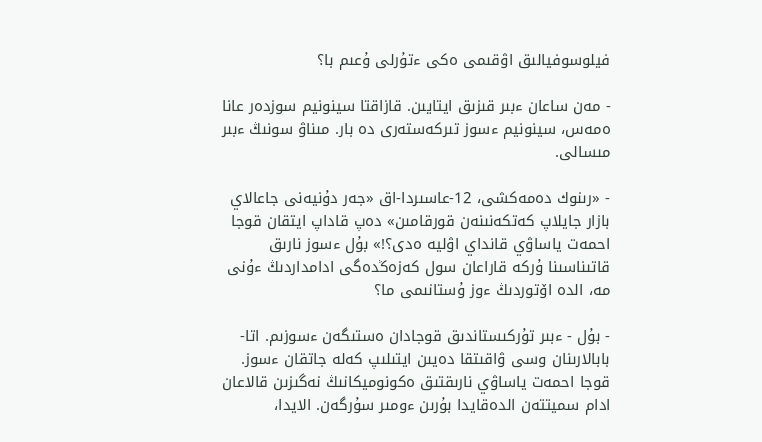فيلوسوفيالىق اۋقىمى ەكى ءتۇرلى ۇعىم با؟

- مەن ساعان ءبىر قىزىق ايتايىن. قازاقتا سينونيم سوزدەر عانا ەمەس، سينونيم ءسوز تىركەستەرى دە بار. مىناۋ سونىڭ ءبىر مىسالى.

- «رىنوك دەمەكشى، 12-عاسىردا-اق «جەر دۇنيەنى جاعالاي بازار جايلاپ كەتكەنىنەن قورقامىن» دەپ قاداپ ايتقان قوجا احمەت ياساۋي قانداي اۋليە ەدى؟!» بۇل ءسوز نارىق قاتىناسىنا ۇركە قاراعان سول كەزەڭدەگى ادامداردىڭ ءۇنى مە، الدە اۆتوردىڭ ءوز ۇستانىمى ما؟

- بۇل - ءبىر تۇركىستاندىق قوجادان ەستىگەن ءسوزىم. اتا-بابالارىنان وسى ۋاقىتقا دەيىن ايتىلىپ كەلە جاتقان ءسوز. قوجا احمەت ياساۋي نارىقتىق ەكونوميكانىڭ نەگىزىن قالاعان ادام سميتتەن الدەقايدا بۇرىن ءومىر سۇرگەن. الايدا،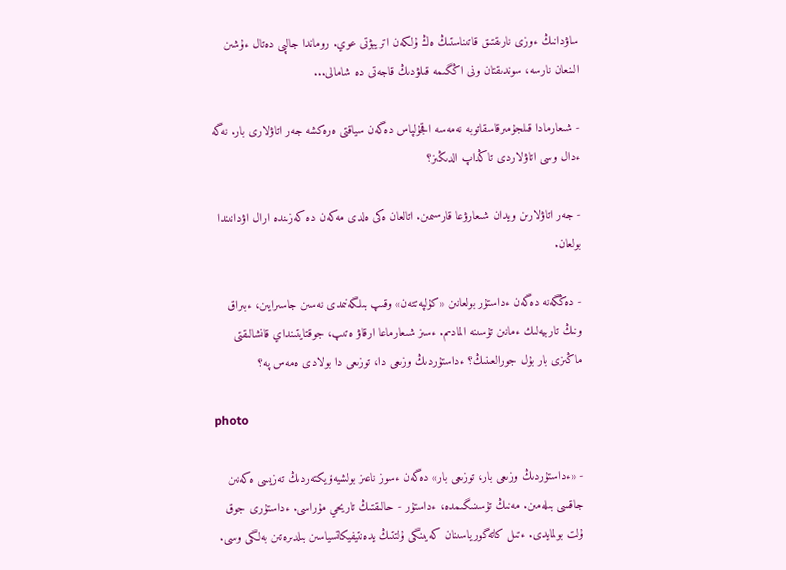ساۋدانىڭ ءوزى نارىقتىق قاتىناستىڭ ەڭ ۇلكەن اتريبۋتى عوي. روماندا جالپى دەتال ءۇشىن الىنعان نارسە، سوندىقتان ونى اڭگىمە قىلۋدىڭ قاجەتى دە شامالى...

- شىعارمادا قىلجۇمىرقاسقاتوبە نەمەسە اقجۇلپاس دەگەن سياقتى ەرەكشە جەر اتاۋلارى بار. نەگە ءدال وسى اتاۋلاردى تاڭداپ الدىڭىز؟

- جەر اتاۋلارىن ويدان شىعارۋعا قارسىمىن. اتالعان ەكى ەلدى مەكەن دە كەزىندە ارال اۋدانىندا بولعان.

- دەڭگەنە دەگەن ءداستۇر بولعانىن «كۇلپەتتەن» وقىپ بىلگەنىمدى نەسىن جاسىرايىن، ءبىراق ونىڭ تاربيەلىك ءمانىن تۇسىنە المادىم. ءسىز شىعارماعا ارقاۋ ەتىپ، جوقتايتىنداي قانشالىقتى ماڭىزى بار بۇل جورالعىنىڭ؟ ءداستۇردىڭ وزىعى دا، توزىعى دا بولادى ەمەس پە؟

photo

- «ءداستۇردىڭ وزىعى بار، توزىعى بار» دەگەن ءسوز ناعىز بولشيەۆيكتەردىڭ تەزيسى ەكەنىن جاقسى بىلەمىن. مەنىڭ تۇسىنىگىمدە، ءداستۇر - حالىقتىڭ تاريحي مۇراسى. ءداستۇرى جوق ۇلت بولمايدى. ءتىل كاتەگورياسىنان كەيىنگى ۇلتتىڭ يدەنتيفيكاتسياسىن بىلدىرەتىن بەلگى وسى.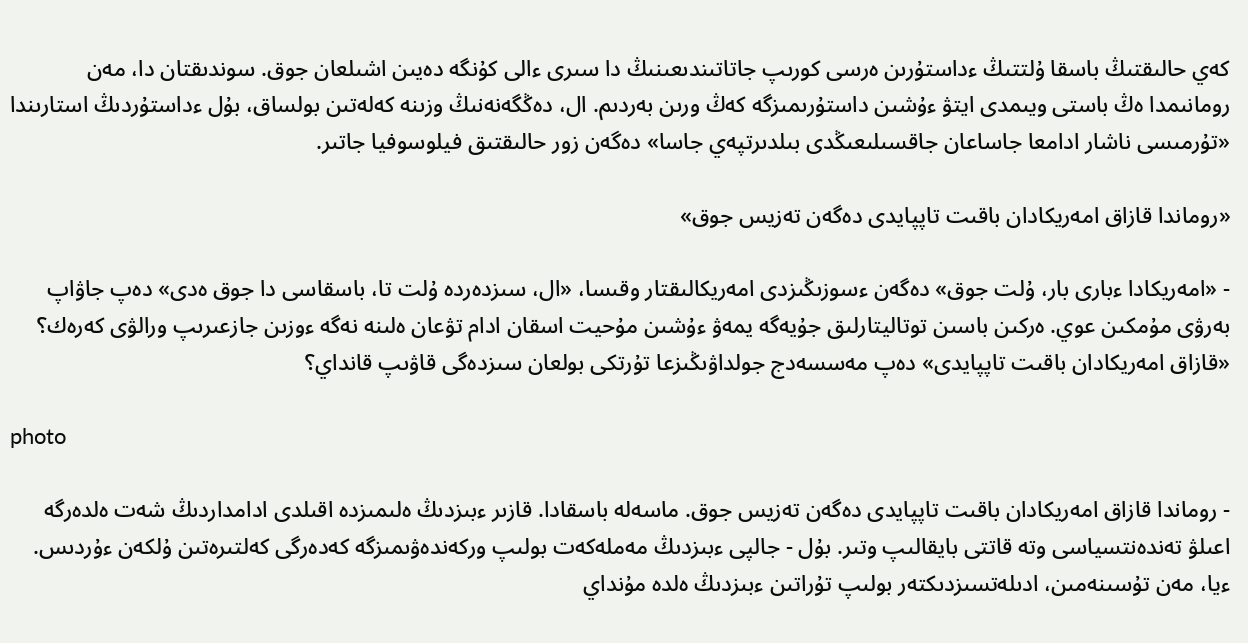كەي حالىقتىڭ باسقا ۇلتتىڭ ءداستۇرىن ەرسى كورىپ جاتاتىندىعىنىڭ دا سىرى ءالى كۇنگە دەيىن اشىلعان جوق. سوندىقتان دا، مەن رومانىمدا ەڭ باستى ويىمدى ايتۋ ءۇشىن داستۇرىمىزگە كەڭ ورىن بەردىم. ال، دەڭگەنەنىڭ وزىنە كەلەتىن بولساق، بۇل ءداستۇردىڭ استارىندا «تۇرمىسى ناشار ادامعا جاساعان جاقسىلىعىڭدى بىلدىرتپەي جاسا» دەگەن زور حالىقتىق فيلوسوفيا جاتىر.

«روماندا قازاق امەريكادان باقىت تاپپايدى دەگەن تەزيس جوق»

- «امەريكادا ءبارى بار، ۇلت جوق» دەگەن ءسوزىڭىزدى امەريكالىقتار وقىسا، «ال، سىزدەردە ۇلت تا، باسقاسى دا جوق ەدى» دەپ جاۋاپ بەرۋى مۇمكىن عوي. ەركىن باسىن توتاليتارلىق جۇيەگە يمەۋ ءۇشىن مۇحيت اسقان ادام تۋعان ەلىنە نەگە ءوزىن جازعىرىپ ورالۋى كەرەك؟ «قازاق امەريكادان باقىت تاپپايدى» دەپ مەسسەدج جولداۋىڭىزعا تۇرتكى بولعان سىزدەگى قاۋىپ قانداي؟

photo

- روماندا قازاق امەريكادان باقىت تاپپايدى دەگەن تەزيس جوق. ماسەلە باسقادا. قازىر ءبىزدىڭ ەلىمىزدە اقىلدى ادامداردىڭ شەت ەلدەرگە اعىلۋ تەندەنتسياسى وتە قاتتى بايقالىپ وتىر. بۇل - جالپى ءبىزدىڭ مەملەكەت بولىپ وركەندەۋىمىزگە كەدەرگى كەلتىرەتىن ۇلكەن ءۇردىس. ءيا، مەن تۇسىنەمىن، ادىلەتسىزدىكتەر بولىپ تۇراتىن ءبىزدىڭ ەلدە مۇنداي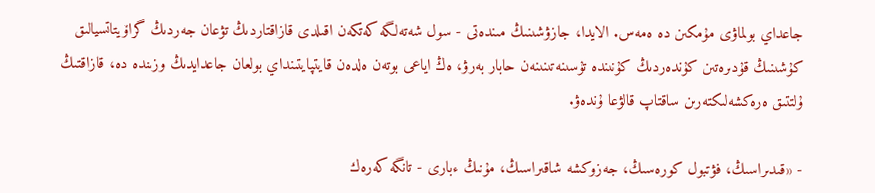جاعداي بولماۋى مۇمكىن دە ەمەس. الايدا، جازۋشىنىڭ مىندەتى - سول شەتەلگە كەتكەن اقىلدى قازاقتاردىڭ تۋعان جەردىڭ گراۆيتاتسيالىق كۇشىنىڭ قۇدىرەتىن كۇندەردىڭ كۇنىندە تۇسىنەتىنىنەن حابار بەرۋ، ەڭ اياعى بوتەن ەلدەن قايتپايتىنداي بولعان جاعدايدىڭ وزىندە دە، قازاقتىڭ ۇلتتىق ەرەكشەلىكتەرىن ساقتاپ قالۋعا ۇندەۋ.

- «قىدىراسىڭ، فۋتبول كورەسىڭ، جەزوكشە شاقىراسىڭ، مۇنىڭ ءبارى - تانگە كەرەك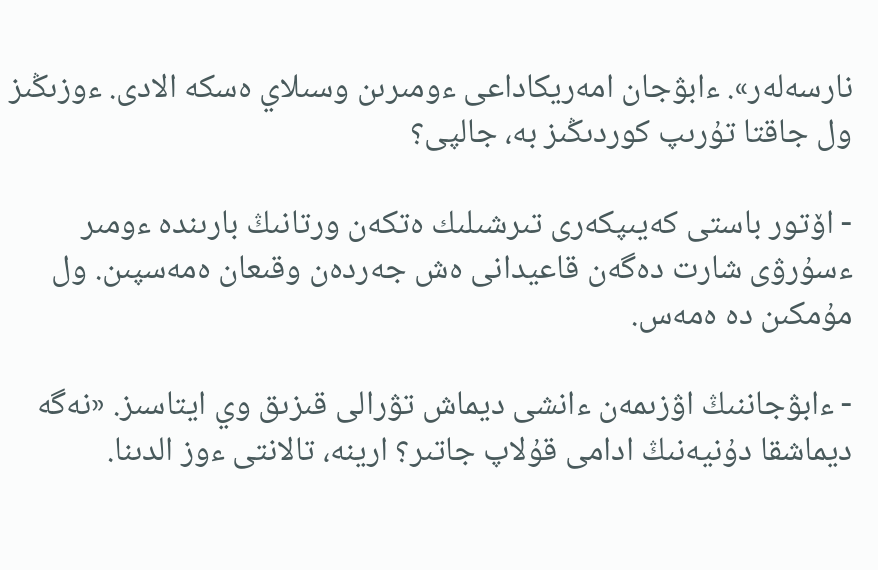نارسەلەر». ءابۋجان امەريكاداعى ءومىرىن وسىلاي ەسكە الادى. ءوزىڭىز ول جاقتا تۇرىپ كوردىڭىز بە، جالپى؟

- اۆتور باستى كەيىپكەرى تىرشىلىك ەتكەن ورتانىڭ بارىندە ءومىر ءسۇرۋى شارت دەگەن قاعيدانى ەش جەردەن وقىعان ەمەسپىن. ول مۇمكىن دە ەمەس.

- ءابۋجاننىڭ اۋزىمەن ءانشى ديماش تۋرالى قىزىق وي ايتاسىز. «نەگە ديماشقا دۇنيەنىڭ ادامى قۇلاپ جاتىر؟ ارينە، تالانتى ءوز الدىنا.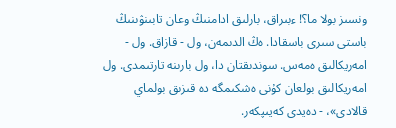ونسىز بولا ما؟! ءبىراق، بارلىق ادامنىڭ وعان تابىنۋىنىڭ باستى سىرى باسقادا. ەڭ الدىمەن، ول - قازاق. ول - امەريكالىق ەمەس. سوندىقتان دا، ول بارىنە تارتىمدى. ول امەريكالىق بولعان كۇنى ەشكىمگە دە قىزىق بولماي قالادى»، - دەيدى كەيىپكەر.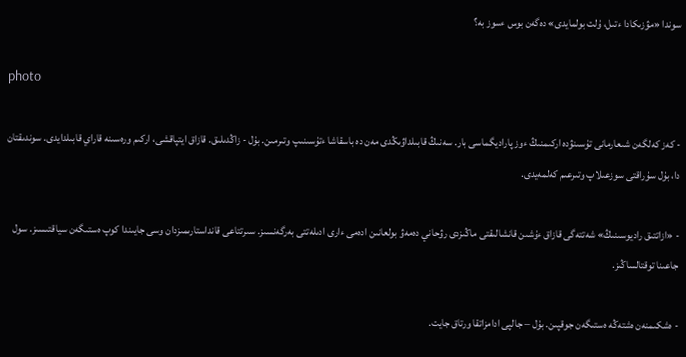سوندا «مۋزىكادا ءتىل، ۇلت بولمايدى» دەگەن بوس ءسوز بە؟

photo

- كەز كەلگەن شىعارمانى تۇسىنۋدە اركىمنىڭ ءوز پاراديگماسى بار. سەنىڭ قابىلداۋىڭدى مەن دە باسقاشا ءتۇسىنىپ وتىرمىن. بۇل - زاڭدىلىق. قازاق ايتپاقشى، اركىم ورەسىنە قاراي قابىلدايدى. سوندىقتان دا، بۇل سۇراقتى سوزعىلاپ وتىرعىم كەلمەيدى.

- «ازاتتىق راديوسىنىڭ» شەتتەگى قازاق ءۇشىن قانشالىقتى ماڭىزدى رۋحاني دەمەۋ بولعانىن ادەمى ءارى ادىلەتتى بەرگەنسىز. سىرتتاعى قانداستارىمىزدان وسى جايىندا كوپ ەستىگەن سياقتىسىز. سول جاعىنا توقتالساڭىز.

- ەشكىمنەن ەشتەڭە ەستىگەن جوقپىن. بۇل – جالپى ادامزاتقا ورتاق جايت.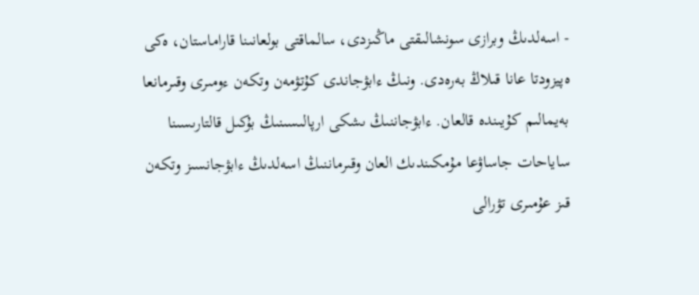- اسەلدىڭ وبرازى سونشالىقتى ماڭىزدى، سالماقتى بولعانىنا قاراماستان، ەكى ەپيزودتا عانا قىلاڭ بەرەدى. ونىڭ ءابۋجاندى كۇتۋمەن وتكەن ءومىرى وقىرمانعا بەيمالىم كۇيىندە قالعان. ءابۋجاننىڭ ىشكى ارپالىسىنىڭ بۇكىل قالتارىسىنا ساياحات جاساۋعا مۇمكىندىك العان وقىرماننىڭ اسەلدىڭ ءابۋجانسىز وتكەن قىز عۇمىرى تۋرالى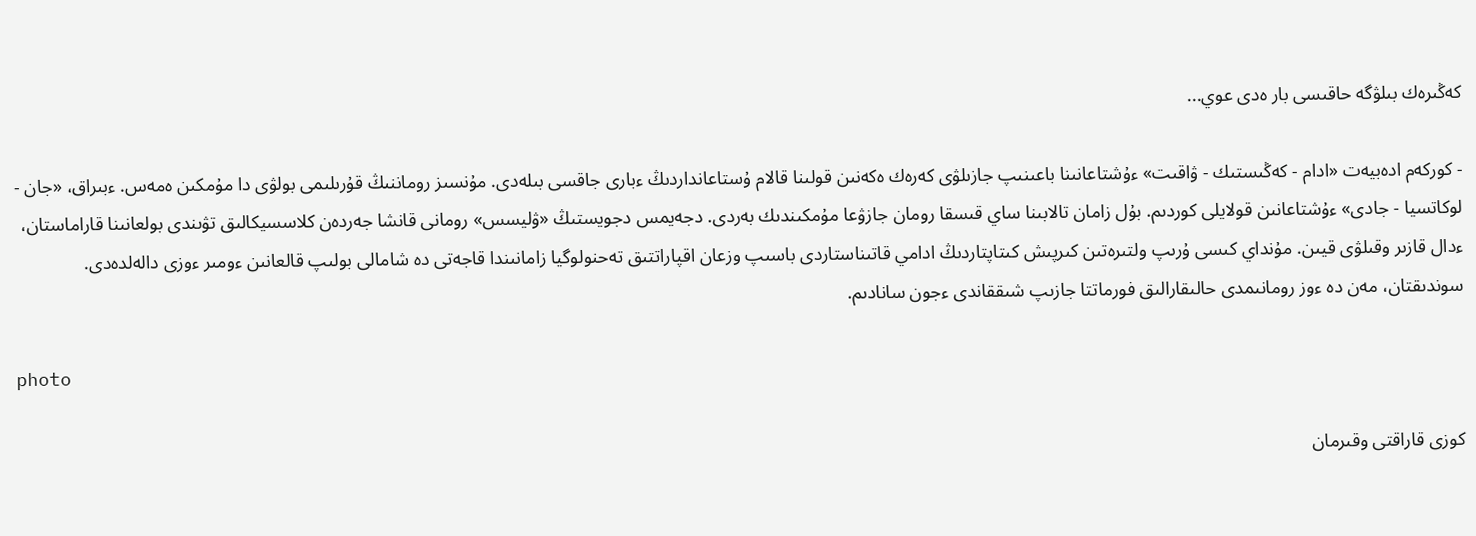كەڭىرەك بىلۋگە حاقىسى بار ەدى عوي...

- كوركەم ادەبيەت «ادام - كەڭىستىك - ۋاقىت» ءۇشتاعانىنا باعىنىپ جازىلۋى كەرەك ەكەنىن قولىنا قالام ۇستاعانداردىڭ ءبارى جاقسى بىلەدى. مۇنسىز روماننىڭ قۇرىلىمى بولۋى دا مۇمكىن ەمەس. ءبىراق، «جان - لوكاتسيا - جادى» ءۇشتاعانىن قولايلى كوردىم. بۇل زامان تالابىنا ساي قىسقا رومان جازۋعا مۇمكىندىك بەردى. دجەيمس دجويستىڭ «ۋليسس» رومانى قانشا جەردەن كلاسسيكالىق تۋىندى بولعانىنا قاراماستان، ءدال قازىر وقىلۋى قيىن. مۇنداي كىسى ۇرىپ ولتىرەتىن كىرپىش كىتاپتاردىڭ ادامي قاتىناستاردى باسىپ وزعان اقپاراتتىق تەحنولوگيا زامانىندا قاجەتى دە شامالى بولىپ قالعانىن ءومىر ءوزى دالەلدەدى. سوندىقتان، مەن دە ءوز رومانىمدى حالىقارالىق فورماتتا جازىپ شىققاندى ءجون سانادىم.

photo

كوزى قاراقتى وقىرمان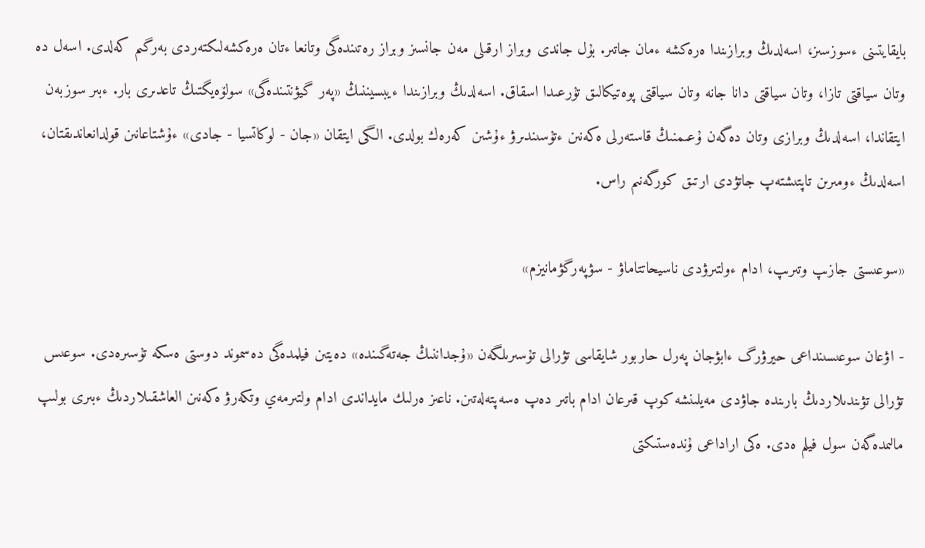بايقايتىنى ءسوزسىز، اسەلدىڭ وبرازىندا ەرەكشە ءمان جاتىر. بۇل جاندى وبراز ارقىلى مەن جانسىز وبراز رەتىندەگى وتانعا ءتان ەرەكشەلىكتەردى بەرگىم كەلدى. اسەل دە وتان سياقتى تازا، وتان سياقتى دانا جانە وتان سياقتى پوەتيكالىق تۇرعىدا اسقاق. اسەلدىڭ وبرازىندا ءيبسيننىڭ «پەر گيۋنتىندەگى» سولۆەيگتىڭ تاعدىرى بار. ءبىر سوزبەن ايتقاندا، اسەلدىڭ وبرازى وتان دەگەن ۇعىمنىڭ قاستەرلى ەكەنىن ءتۇسىندىرۋ ءۇشىن كەرەك بولدى. الگى ايتقان «جان - لوكاتسيا - جادى» ءۇشتاعانىن قولدانعاندىقتان، اسەلدىڭ ءومىرىن تاپتىشتەپ جاتۋدى ارتىق كورگەنىم راس.

«سوعىستى جازىپ وتىرىپ، ادام ءولتىرۋدى ناسيحاتتاماۋ - سۋپەرگۋمانيزم»

- اۋعان سوعىسىنداعى حيرۋرگ ءابۋجان پەرل حاربور شايقاسى تۋرالى تۇسىرىلگەن «ۇجداننىڭ جەتەگىندە» دەيتىن فيلمدەگى دەسموند دوستى ەسكە تۇسىرەدى. سوعىس تۋرالى تۋىندىلاردىڭ بارىندە جاۋدى مەيلىنشە كوپ قىرعان ادام باتىر دەپ ەسەپتەلەتىن. ناعىز ەرلىك مايداندى ادام ولتىرمەي وتكەرۋ ەكەنىن العاشقىلاردىڭ ءبىرى بولىپ مالىمدەگەن سول فيلم ەدى. ەكى اراداعى ۇندەستىكتى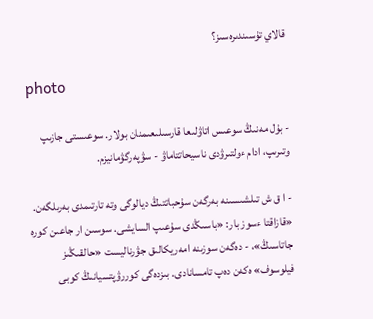قالاي تۇسىندىرەسىز؟

photo

- بۇل مەنىڭ سوعىس اتاۋلىعا قارسىلىعىمنان بولار. سوعىستى جازىپ وتىرىپ، ادام ءولتىرۋدى ناسيحاتتاماۋ - سۋپەرگۋمانيزم.

- ا ق ش تىلشىسىنە بەرگەن سۇحباتتىڭ ديالوگى وتە تارتىمدى بەرىلگەن. «قازاقتا ءسوز بار: «باسىڭدى سۇعىپ السايشى. سوسىن ار جاعىن كورە جاتاسىڭ»، - دەگەن سوزىنە امەريكالىق جۋرناليست «حالقىڭىز فيلوسوف» ەكەن دەپ تامسانادى. بىزدەگى كوررۋپتسيانىڭ كوبى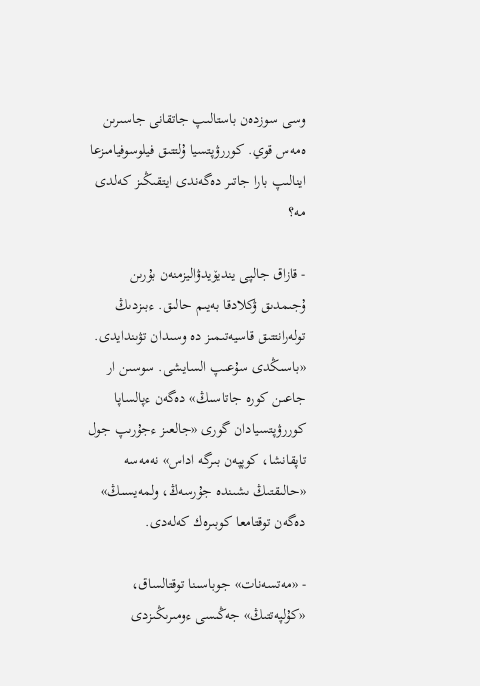وسى سوزدەن باستالىپ جاتقانى جاسىرىن ەمەس قوي. كوررۋپتسيا ۇلتتىق فيلوسوفيامىزعا اينالىپ بارا جاتىر دەگەندى ايتقىڭىز كەلدى مە؟

- قازاق جالپى ينديۆيدۋاليزمنەن بۇرىن ۇجىمدىق ۋكلادقا بەيىم حالىق. ءبىزدىڭ تولەرانتتىق قاسيەتىمىز دە وسىدان تۋىندايدى. «باسىڭدى سۇعىپ السايشى. سوسىن ار جاعىن كورە جاتاسىڭ» دەگەن ءپالساپا كوررۋپتسيادان گورى «جالعىز ءجۇرىپ جول تاپقانشا، كوپپەن بىرگە اداس» نەمەسە «حالىقتىڭ ىشىندە جۇرسەڭ، ولمەيسىڭ» دەگەن توقتامعا كوبىرەك كەلەدى.

- «مەتسەنات» جوباسىنا توقتالساق، «كۇلپەتتىڭ» جەڭىسى ءومىرىڭىزدى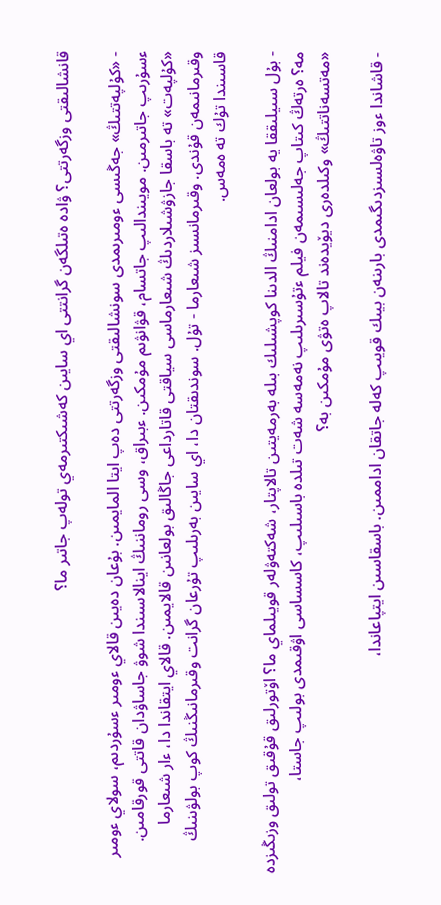قانشالىقتى وزگەرتتى؟ ۋادە ەتىلگەن گرانتتى اي سايىن كەشىكتىرمەي تولەپ جاتىر ما؟

- «كۇلپەتتىڭ» جەڭىسى ءومىرىمدى سونشالىقتى وزگەرتتى دەپ ايتا المايمىن. بۇعان دەيىن قالاي ءومىر ءسۇردىم، سولاي ءومىر ءسۇرىپ جاتىرمىن. مويىندالىپ جاتسام، قۋانۋىم مۇمكىن. ءبىراق، وسى روماننىڭ اينالاسىندا شوۋ جاساۋدان قاتتى قورقامىن. «كۇلپەت» تە باسقا جازۋشىلاردىڭ شىعارماسى سياقتى قاتارداعى جاڭالىق بولعانىن قالايمىن. قالاي ايتقاندا دا، ءار شىعارما وقىرمانىمەن قۇندى. وقىرمانسىز شىعارما - تۇل. سوندىقتان دا، اي سايىن بەرىلىپ تۇرعان گرانت وقىرمانىڭنىڭ كوپ بولۋىنىڭ قاسىندا تۇك تە ەمەس.

- بۇل سىيلىققا يە بولعان ادامنىڭ الدىنا كوپشىلىك بىلە بەرمەيتىن تالاپتار، شەكتەۋلەر قويىلماي ما؟ اۆتورلىق قۇقىق تولىق وزىڭىزدە مە؟ ەرتەڭ كىتاپ جەلىسىمەن فيلم ءتۇسىرىلىپ نەمەسە شەت تىلدە باسىلىپ، كاسساسى اۋقىمدى بولىپ جاستا، «مەتسەناتتىڭ» وكىلدەرى ديۆيدەند تالاپ ەتۋى مۇمكىن بە؟

- قاشاندا ءوز تاۋەلسىزدىگىمدى بارىنەن بيىك قويىپ كەلە جاتقان اداممىن. باسقاسىن ايتپاعاندا،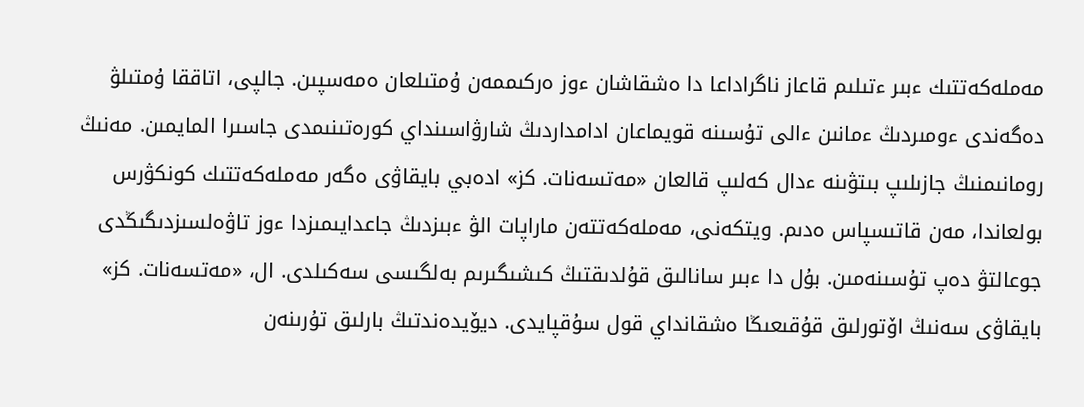مەملەكەتتىك ءبىر ءتىلىم قاعاز ناگراداعا دا ەشقاشان ءوز ەركىممەن ۇمتىلعان ەمەسپىن. جالپى، اتاققا ۇمتىلۋ دەگەندى ءومىردىڭ ءمانىن ءالى تۇسىنە قويماعان ادامداردىڭ شارۋاسىنداي كورەتىنىمدى جاسىرا المايمىن. مەنىڭ رومانىمنىڭ جازىلىپ بىتۋىنە ءدال كەلىپ قالعان «مەتسەنات. كز» ادەبي بايقاۋى ەگەر مەملەكەتتىك كونكۋرس بولعاندا، مەن قاتىسپاس ەدىم. ويتكەنى، مەملەكەتتەن ماراپات الۋ ءبىزدىڭ جاعدايىمىزدا ءوز تاۋەلسىزدىگىڭدى جوعالتۋ دەپ تۇسىنەمىن. بۇل دا ءبىر سانالىق قۇلدىقتىڭ كىشىگىرىم بەلگىسى سەكىلدى. ال، «مەتسەنات. كز» بايقاۋى سەنىڭ اۆتورلىق قۇقىعىڭا ەشقانداي قول سۇقپايدى. ديۆيدەندتىڭ بارلىق تۇرىنەن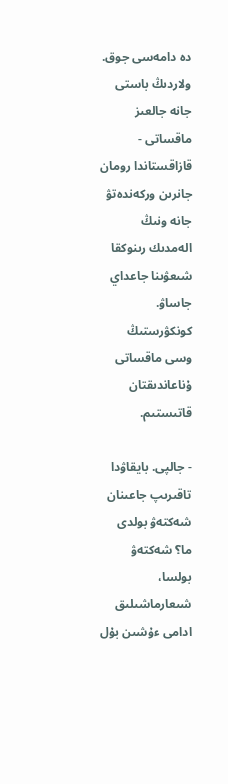دە دامەسى جوق. ولاردىڭ باستى جانە جالعىز ماقساتى - قازاقستاندا رومان جانرىن وركەندەتۋ جانە ونىڭ الەمدىك رىنوكقا شىعۋىنا جاعداي جاساۋ. كونكۋرستىڭ وسى ماقساتى ۇناعاندىقتان قاتىستىم.

- جالپى. بايقاۋدا تاقىرىپ جاعىنان شەكتەۋ بولدى ما؟ شەكتەۋ بولسا، شىعارماشىلىق ادامى ءۇشىن بۇل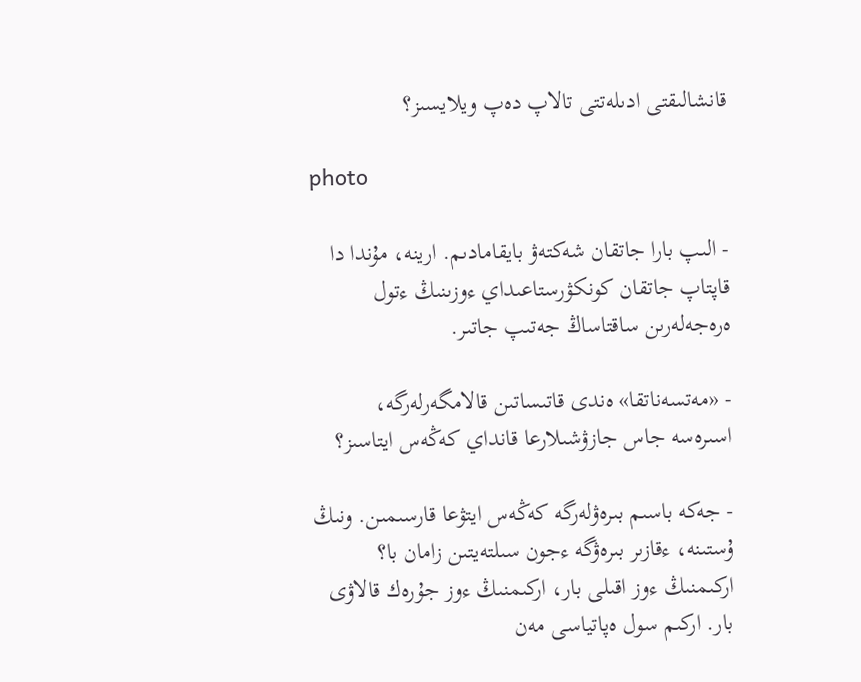قانشالىقتى ادىلەتتى تالاپ دەپ ويلايسىز؟

photo

- الىپ بارا جاتقان شەكتەۋ بايقامادىم. ارينە، مۇندا دا قاپتاپ جاتقان كونكۋرستاعىداي ءوزىنىڭ ءتول ەرەجەلەرىن ساقتاساڭ جەتىپ جاتىر.

- «مەتسەناتقا» ەندى قاتىساتىن قالامگەرلەرگە، اسىرەسە جاس جازۋشىلارعا قانداي كەڭەس ايتاسىز؟

- جەكە باسىم بىرەۋلەرگە كەڭەس ايتۋعا قارسىمىن. ونىڭ ۇستىنە، ءقازىر بىرەۋگە ءجون سىلتەيتىن زامان با؟ اركىمنىڭ ءوز اقىلى بار، اركىمنىڭ ءوز جۇرەك قالاۋى بار. اركىم سول ەپاتياسى مەن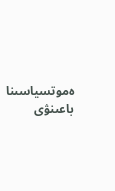ەموتسياسىنا باعىنۋى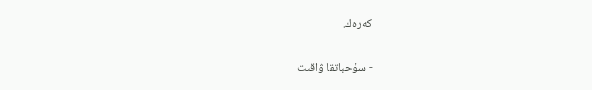كەرەك.

- سۇحباتقا ۋاقىت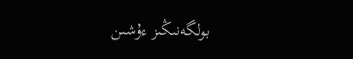بولگەنىڭىز ءۇشىن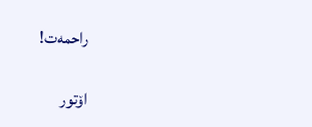راحمەت!

اۆتور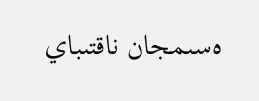ەسىمجان ناقتىباي